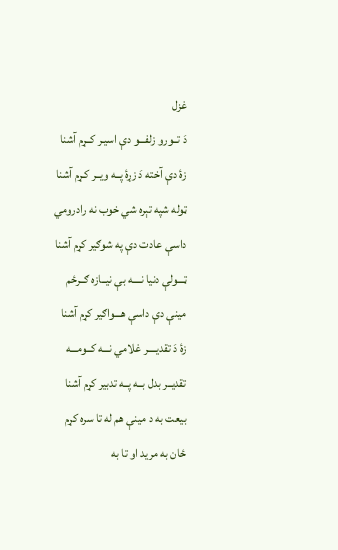غزل
دَ تــورو زلفـــو دې اسيـر کــړم آشنا
زۀ دې آخته دَ زړۀ پــه ويــر کـړم آشنا
ټوله شپه تېره شي خوب نه رادرومي
داسې عادت دې په شوګير کړم آشنا
ټـــولې دنيا نــــه بې نيــازه ګــرځم
مينې دې داسې هـــواګير کړم آشنا
زۀ دَ تقديــــر غلامي نـــه کــومـــه
تقديــر بدل بــه پــه تدبير کړم آشنا
بيعت به د مينې هم له تا سره کړم
ځان به مريد او تا به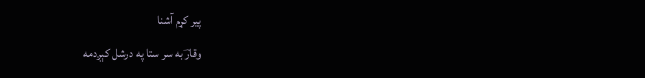پير کړم آشنا
وقارؔ به سر ستا په درشل کېږدمه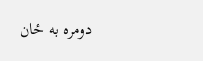دومره به ځان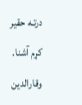درتـه حقير کړم آشنا.
وقارالدين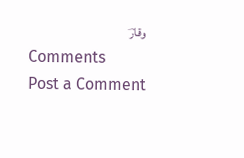وقارؔ
Comments
Post a Comment